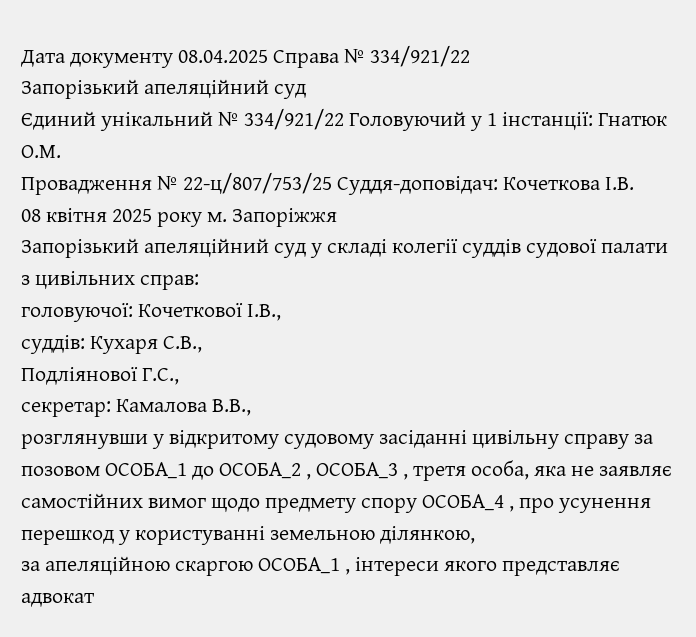Дата документу 08.04.2025 Справа № 334/921/22
Запорізький апеляційний суд
Єдиний унікальний № 334/921/22 Головуючий у 1 інстанції: Гнатюк О.М.
Провадження № 22-ц/807/753/25 Суддя-доповідач: Кочеткова І.В.
08 квітня 2025 року м. Запоріжжя
Запорізький апеляційний суд у складі колегії суддів судової палати з цивільних справ:
головуючої: Кочеткової І.В.,
суддів: Кухаря С.В.,
Подліянової Г.С.,
секретар: Камалова В.В.,
розглянувши у відкритому судовому засіданні цивільну справу за позовом ОСОБА_1 до ОСОБА_2 , ОСОБА_3 , третя особа, яка не заявляє самостійних вимог щодо предмету спору ОСОБА_4 , про усунення перешкод у користуванні земельною ділянкою,
за апеляційною скаргою ОСОБА_1 , інтереси якого представляє адвокат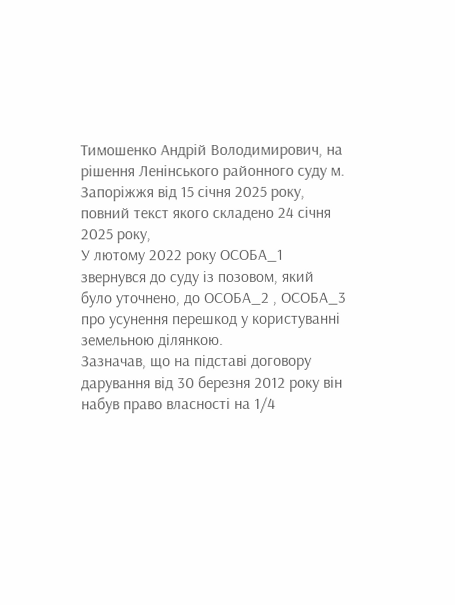Тимошенко Андрій Володимирович, на рішення Ленінського районного суду м. Запоріжжя від 15 січня 2025 року, повний текст якого складено 24 січня 2025 року,
У лютому 2022 року ОСОБА_1 звернувся до суду із позовом, який було уточнено, до ОСОБА_2 , ОСОБА_3 про усунення перешкод у користуванні земельною ділянкою.
Зазначав, що на підставі договору дарування від 30 березня 2012 року він набув право власності на 1/4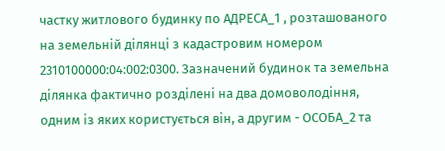частку житлового будинку по АДРЕСА_1 , розташованого на земельній ділянці з кадастровим номером 2310100000:04:002:0300. Зазначений будинок та земельна ділянка фактично розділені на два домоволодіння, одним із яких користується він, а другим - ОСОБА_2 та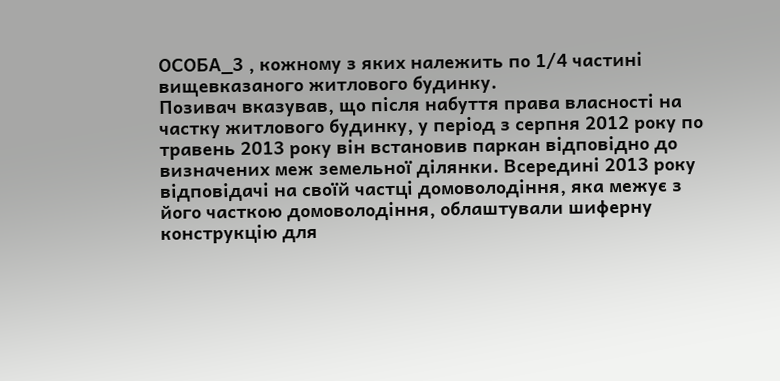ОСОБА_3 , кожному з яких належить по 1/4 частині вищевказаного житлового будинку.
Позивач вказував, що після набуття права власності на частку житлового будинку, у період з серпня 2012 року по травень 2013 року він встановив паркан відповідно до визначених меж земельної ділянки. Всередині 2013 року відповідачі на своїй частці домоволодіння, яка межує з його часткою домоволодіння, облаштували шиферну конструкцію для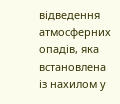відведення атмосферних опадів, яка встановлена із нахилом у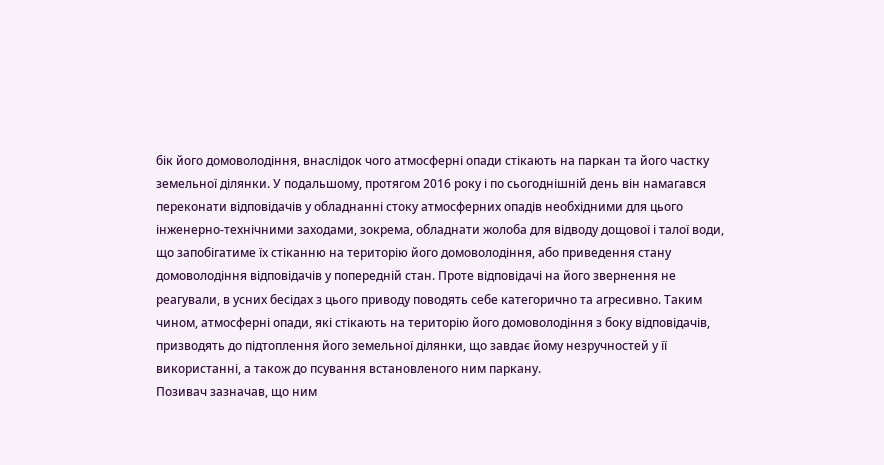бік його домоволодіння, внаслідок чого атмосферні опади стікають на паркан та його частку земельної ділянки. У подальшому, протягом 2016 року і по сьогоднішній день він намагався переконати відповідачів у обладнанні стоку атмосферних опадів необхідними для цього інженерно-технічними заходами, зокрема, обладнати жолоба для відводу дощової і талої води, що запобігатиме їх стіканню на територію його домоволодіння, або приведення стану домоволодіння відповідачів у попередній стан. Проте відповідачі на його звернення не реагували, в усних бесідах з цього приводу поводять себе категорично та агресивно. Таким чином, атмосферні опади, які стікають на територію його домоволодіння з боку відповідачів, призводять до підтоплення його земельної ділянки, що завдає йому незручностей у її використанні, а також до псування встановленого ним паркану.
Позивач зазначав, що ним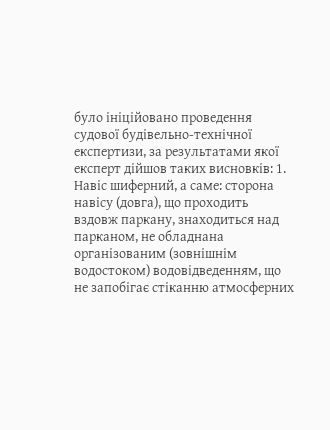було ініційовано проведення судової будівельно-технічної експертизи, за результатами якої експерт дійшов таких висновків: 1. Навіс шиферний, а саме: сторона навісу (довга), що проходить вздовж паркану, знаходиться над парканом, не обладнана організованим (зовнішнім водостоком) водовідведенням, що не запобігає стіканню атмосферних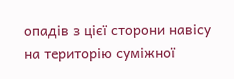опадів з цієї сторони навісу на територію суміжної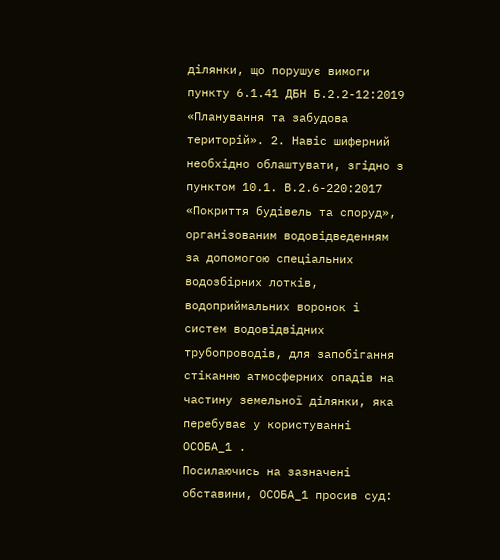ділянки, що порушує вимоги пункту 6.1.41 ДБН Б.2.2-12:2019 «Планування та забудова територій». 2. Навіс шиферний необхідно облаштувати, згідно з пунктом 10.1. В.2.6-220:2017 «Покриття будівель та споруд», організованим водовідведенням за допомогою спеціальних водозбірних лотків, водоприймальних воронок і систем водовідвідних трубопроводів, для запобігання стіканню атмосферних опадів на частину земельної ділянки, яка перебуває у користуванні ОСОБА_1 .
Посилаючись на зазначені обставини, ОСОБА_1 просив суд: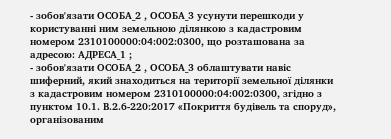- зобов'язати ОСОБА_2 , ОСОБА_3 усунути перешкоди у користуванні ним земельною ділянкою з кадастровим номером 2310100000:04:002:0300, що розташована за адресою: АДРЕСА_1 ;
- зобов'язати ОСОБА_2 , ОСОБА_3 облаштувати навіс шиферний, який знаходиться на території земельної ділянки з кадастровим номером 2310100000:04:002:0300, згідно з пунктом 10.1. В.2.6-220:2017 «Покриття будівель та споруд», організованим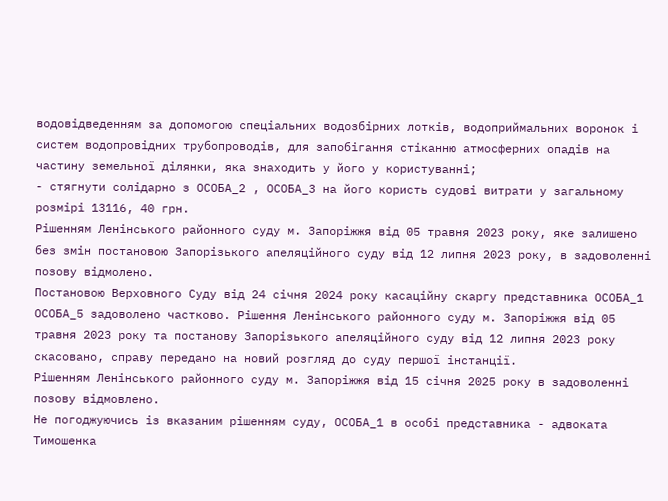водовідведенням за допомогою спеціальних водозбірних лотків, водоприймальних воронок і систем водопровідних трубопроводів, для запобігання стіканню атмосферних опадів на частину земельної ділянки, яка знаходить у його у користуванні;
- стягнути солідарно з ОСОБА_2 , ОСОБА_3 на його користь судові витрати у загальному розмірі 13116, 40 грн.
Рішенням Ленінського районного суду м. Запоріжжя від 05 травня 2023 року, яке залишено без змін постановою Запорізького апеляційного суду від 12 липня 2023 року, в задоволенні позову відмолено.
Постановою Верховного Суду від 24 січня 2024 року касаційну скаргу представника ОСОБА_1 ОСОБА_5 задоволено частково. Рішення Ленінського районного суду м. Запоріжжя від 05 травня 2023 року та постанову Запорізького апеляційного суду від 12 липня 2023 року скасовано, справу передано на новий розгляд до суду першої інстанції.
Рішенням Ленінського районного суду м. Запоріжжя від 15 січня 2025 року в задоволенні позову відмовлено.
Не погоджуючись із вказаним рішенням суду, ОСОБА_1 в особі представника - адвоката Тимошенка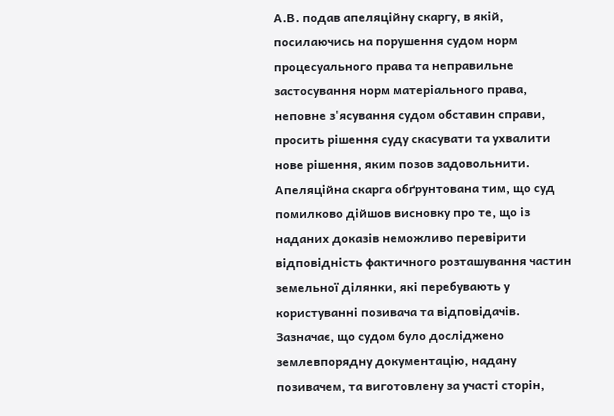А.В. подав апеляційну скаргу, в якій, посилаючись на порушення судом норм процесуального права та неправильне застосування норм матеріального права, неповне з'ясування судом обставин справи, просить рішення суду скасувати та ухвалити нове рішення, яким позов задовольнити.
Апеляційна скарга обґрунтована тим, що суд помилково дійшов висновку про те, що із наданих доказів неможливо перевірити відповідність фактичного розташування частин земельної ділянки, які перебувають у користуванні позивача та відповідачів.
Зазначає, що судом було досліджено землевпорядну документацію, надану позивачем, та виготовлену за участі сторін,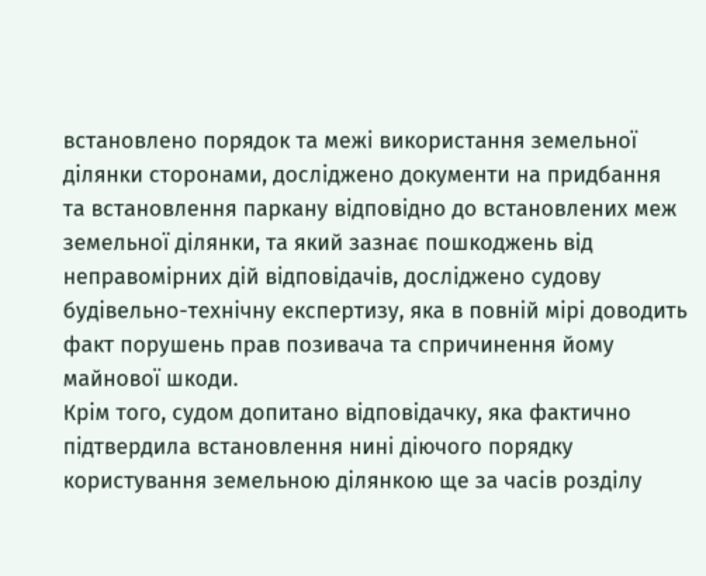встановлено порядок та межі використання земельної ділянки сторонами, досліджено документи на придбання та встановлення паркану відповідно до встановлених меж земельної ділянки, та який зазнає пошкоджень від неправомірних дій відповідачів, досліджено судову будівельно-технічну експертизу, яка в повній мірі доводить факт порушень прав позивача та спричинення йому майнової шкоди.
Крім того, судом допитано відповідачку, яка фактично підтвердила встановлення нині діючого порядку користування земельною ділянкою ще за часів розділу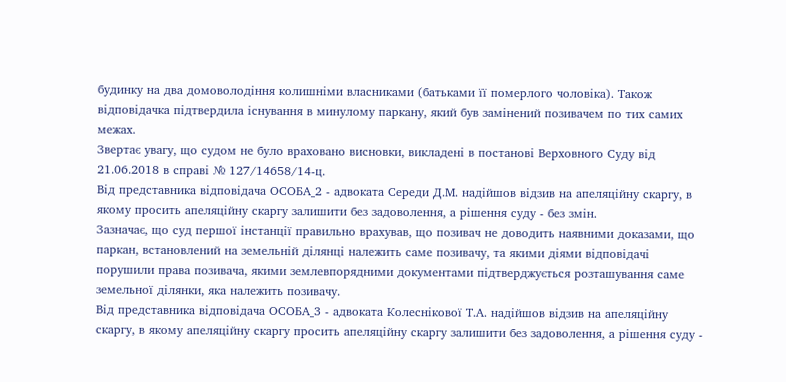будинку на два домоволодіння колишніми власниками (батьками її померлого чоловіка). Також відповідачка підтвердила існування в минулому паркану, який був замінений позивачем по тих самих межах.
Звертає увагу, що судом не було враховано висновки, викладені в постанові Верховного Суду від 21.06.2018 в справі № 127/14658/14-ц.
Від представника відповідача ОСОБА_2 - адвоката Середи Д.М. надійшов відзив на апеляційну скаргу, в якому просить апеляційну скаргу залишити без задоволення, а рішення суду - без змін.
Зазначає, що суд першої інстанції правильно врахував, що позивач не доводить наявними доказами, що паркан, встановлений на земельній ділянці належить саме позивачу, та якими діями відповідачі порушили права позивача, якими землевпорядними документами підтверджується розташування саме земельної ділянки, яка належить позивачу.
Від представника відповідача ОСОБА_3 - адвоката Колеснікової Т.А. надійшов відзив на апеляційну скаргу, в якому апеляційну скаргу просить апеляційну скаргу залишити без задоволення, а рішення суду -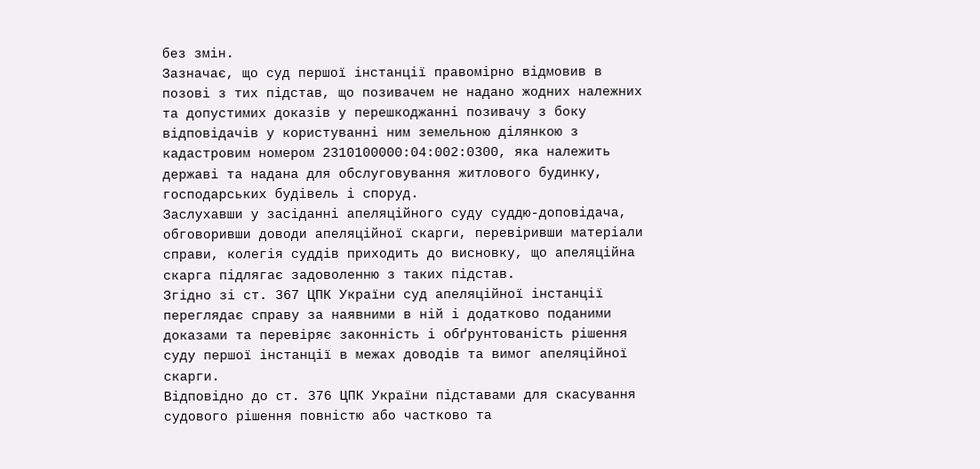без змін.
Зазначає, що суд першої інстанції правомірно відмовив в позові з тих підстав, що позивачем не надано жодних належних та допустимих доказів у перешкоджанні позивачу з боку відповідачів у користуванні ним земельною ділянкою з кадастровим номером 2310100000:04:002:0300, яка належить державі та надана для обслуговування житлового будинку, господарських будівель і споруд.
Заслухавши у засіданні апеляційного суду суддю-доповідача, обговоривши доводи апеляційної скарги, перевіривши матеріали справи, колегія суддів приходить до висновку, що апеляційна скарга підлягає задоволенню з таких підстав.
Згідно зі ст. 367 ЦПК України суд апеляційної інстанції переглядає справу за наявними в ній і додатково поданими доказами та перевіряє законність і обґрунтованість рішення суду першої інстанції в межах доводів та вимог апеляційної скарги.
Відповідно до ст. 376 ЦПК України підставами для скасування судового рішення повністю або частково та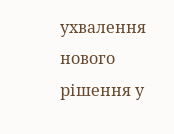ухвалення нового рішення у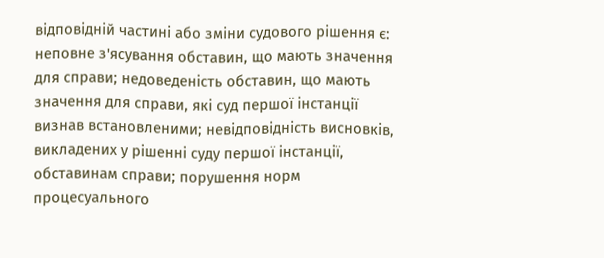відповідній частині або зміни судового рішення є: неповне з'ясування обставин, що мають значення для справи; недоведеність обставин, що мають значення для справи, які суд першої інстанції визнав встановленими; невідповідність висновків, викладених у рішенні суду першої інстанції, обставинам справи; порушення норм процесуального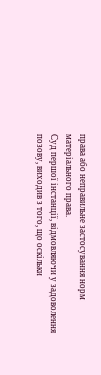права або неправильне застосування норм матеріального права.
Суд першої інстанції, відмовляючи у задоволення позову, виходив з того, що оскільки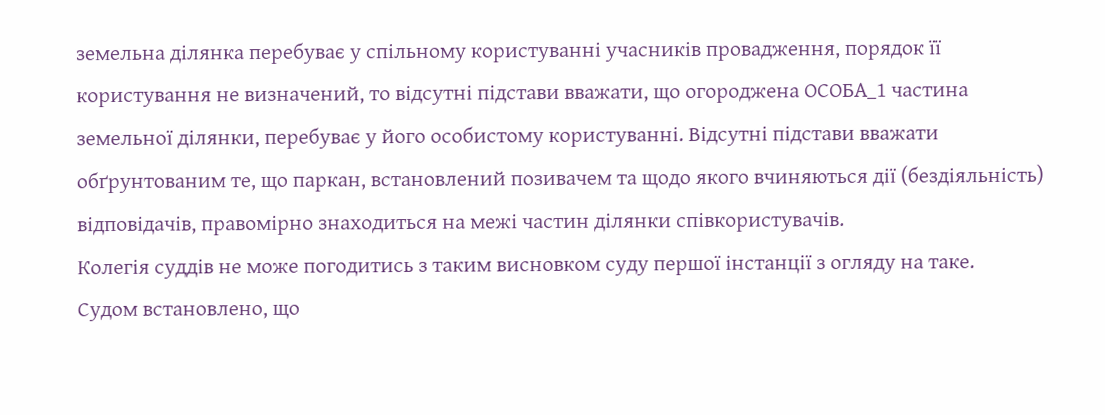земельна ділянка перебуває у спільному користуванні учасників провадження, порядок її користування не визначений, то відсутні підстави вважати, що огороджена ОСОБА_1 частина земельної ділянки, перебуває у його особистому користуванні. Відсутні підстави вважати обґрунтованим те, що паркан, встановлений позивачем та щодо якого вчиняються дії (бездіяльність) відповідачів, правомірно знаходиться на межі частин ділянки співкористувачів.
Колегія суддів не може погодитись з таким висновком суду першої інстанції з огляду на таке.
Судом встановлено, що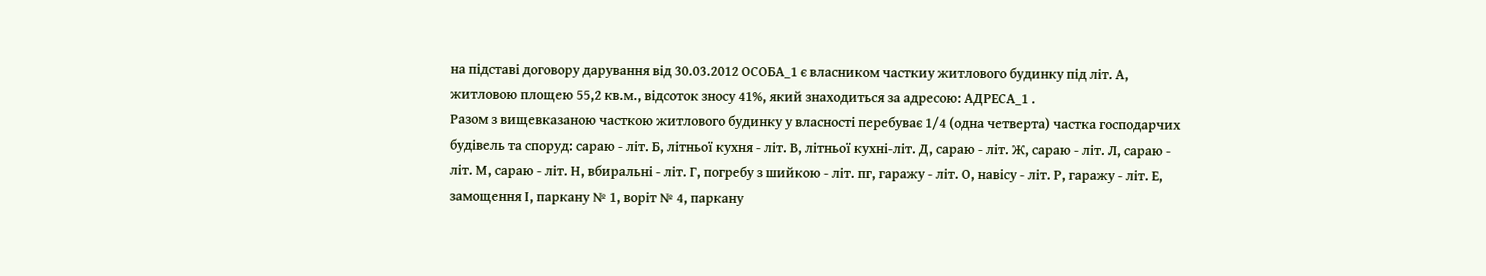на підставі договору дарування від 30.03.2012 ОСОБА_1 є власником часткиу житлового будинку під літ. А, житловою площею 55,2 кв.м., відсоток зносу 41%, який знаходиться за адресою: АДРЕСА_1 .
Разом з вищевказаною часткою житлового будинку у власності перебуває 1/4 (одна четверта) частка господарчих будівель та споруд: сараю - літ. Б, літньої кухня - літ. В, літньої кухні-літ. Д, сараю - літ. Ж, сараю - літ. Л, сараю - літ. М, сараю - літ. Н, вбиральні - літ. Г, погребу з шийкою - літ. пг, гаражу - літ. О, навісу - літ. Р, гаражу - літ. Е, замощення І, паркану № 1, воріт № 4, паркану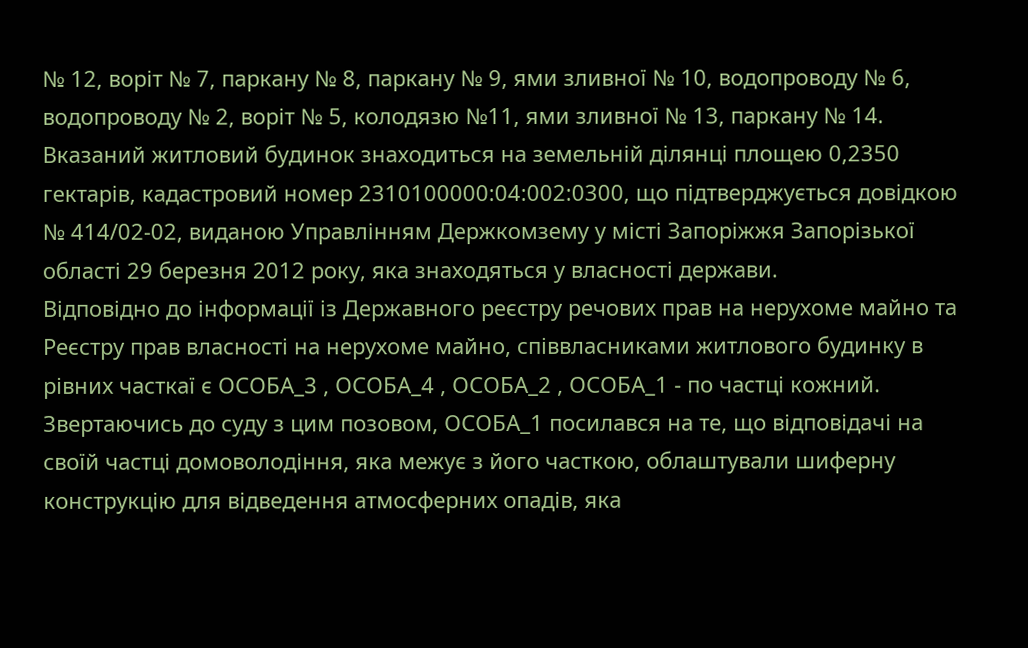№ 12, воріт № 7, паркану № 8, паркану № 9, ями зливної № 10, водопроводу № 6, водопроводу № 2, воріт № 5, колодязю №11, ями зливної № 13, паркану № 14.
Вказаний житловий будинок знаходиться на земельній ділянці площею 0,2350 гектарів, кадастровий номер 2310100000:04:002:0300, що підтверджується довідкою № 414/02-02, виданою Управлінням Держкомзему у місті Запоріжжя Запорізької області 29 березня 2012 року, яка знаходяться у власності держави.
Відповідно до інформації із Державного реєстру речових прав на нерухоме майно та Реєстру прав власності на нерухоме майно, співвласниками житлового будинку в рівних часткаї є ОСОБА_3 , ОСОБА_4 , ОСОБА_2 , ОСОБА_1 - по частці кожний.
Звертаючись до суду з цим позовом, ОСОБА_1 посилався на те, що відповідачі на своїй частці домоволодіння, яка межує з його часткою, облаштували шиферну конструкцію для відведення атмосферних опадів, яка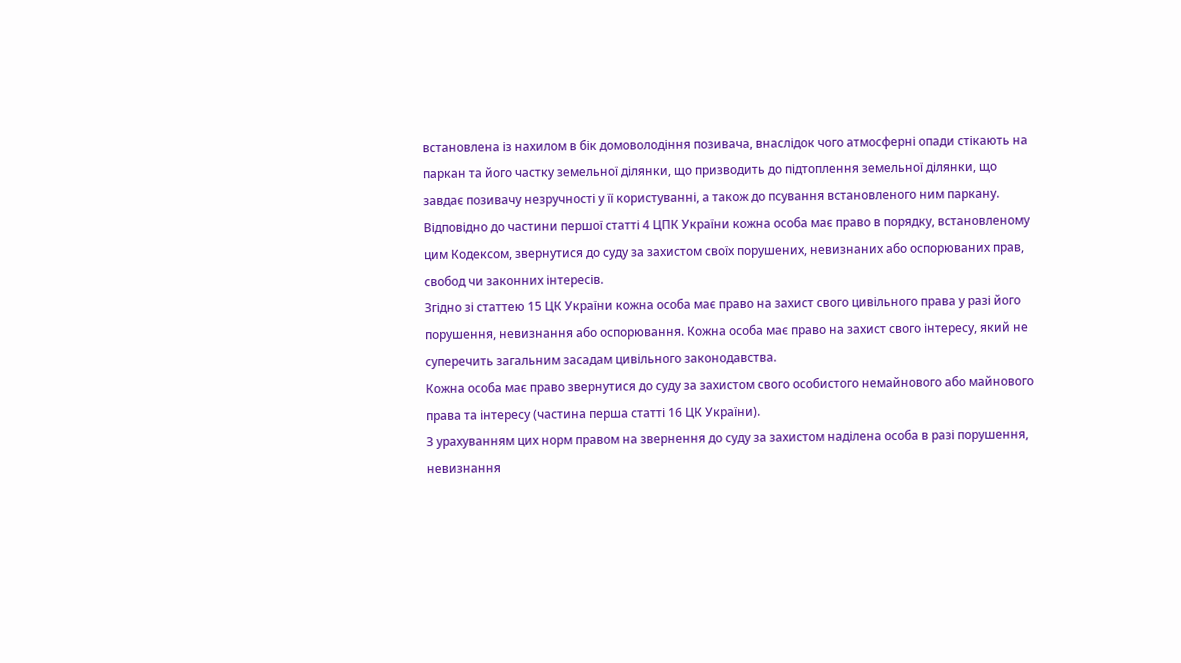встановлена із нахилом в бік домоволодіння позивача, внаслідок чого атмосферні опади стікають на паркан та його частку земельної ділянки, що призводить до підтоплення земельної ділянки, що завдає позивачу незручності у її користуванні, а також до псування встановленого ним паркану.
Відповідно до частини першої статті 4 ЦПК України кожна особа має право в порядку, встановленому цим Кодексом, звернутися до суду за захистом своїх порушених, невизнаних або оспорюваних прав, свобод чи законних інтересів.
Згідно зі статтею 15 ЦК України кожна особа має право на захист свого цивільного права у разі його порушення, невизнання або оспорювання. Кожна особа має право на захист свого інтересу, який не суперечить загальним засадам цивільного законодавства.
Кожна особа має право звернутися до суду за захистом свого особистого немайнового або майнового права та інтересу (частина перша статті 16 ЦК України).
З урахуванням цих норм правом на звернення до суду за захистом наділена особа в разі порушення, невизнання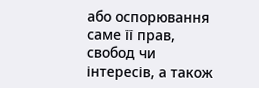або оспорювання саме її прав, свобод чи інтересів, а також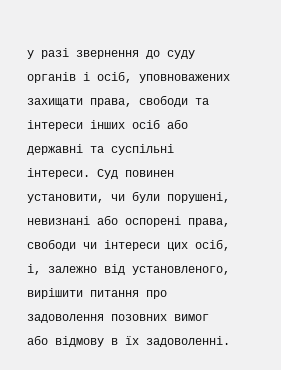у разі звернення до суду органів і осіб, уповноважених захищати права, свободи та інтереси інших осіб або державні та суспільні інтереси. Суд повинен установити, чи були порушені, невизнані або оспорені права, свободи чи інтереси цих осіб, і, залежно від установленого, вирішити питання про задоволення позовних вимог або відмову в їх задоволенні.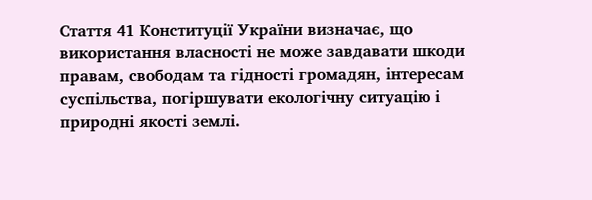Стаття 41 Конституції України визначає, що використання власності не може завдавати шкоди правам, свободам та гідності громадян, інтересам суспільства, погіршувати екологічну ситуацію і природні якості землі.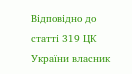Відповідно до статті 319 ЦК України власник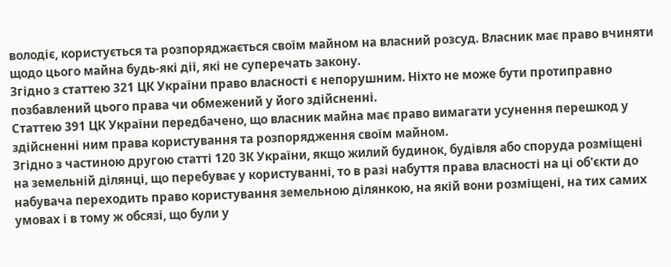володіє, користується та розпоряджається своїм майном на власний розсуд. Власник має право вчиняти щодо цього майна будь-які дії, які не суперечать закону.
Згідно з статтею 321 ЦК України право власності є непорушним. Ніхто не може бути протиправно позбавлений цього права чи обмежений у його здійсненні.
Статтею 391 ЦК України передбачено, що власник майна має право вимагати усунення перешкод у здійсненні ним права користування та розпорядження своїм майном.
Згідно з частиною другою статті 120 ЗК України, якщо жилий будинок, будівля або споруда розміщені на земельній ділянці, що перебуває у користуванні, то в разі набуття права власності на ці об'єкти до набувача переходить право користування земельною ділянкою, на якій вони розміщені, на тих самих умовах і в тому ж обсязі, що були у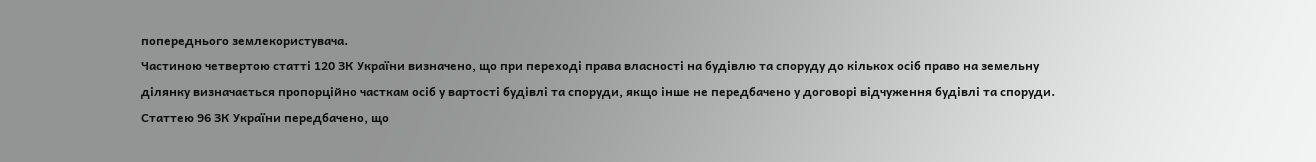попереднього землекористувача.
Частиною четвертою статті 120 ЗК України визначено, що при переході права власності на будівлю та споруду до кількох осіб право на земельну ділянку визначається пропорційно часткам осіб у вартості будівлі та споруди, якщо інше не передбачено у договорі відчуження будівлі та споруди.
Статтею 96 ЗК України передбачено, що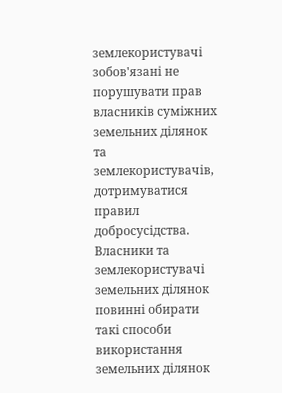землекористувачі зобов'язані не порушувати прав власників суміжних земельних ділянок та землекористувачів, дотримуватися правил добросусідства.
Власники та землекористувачі земельних ділянок повинні обирати такі способи використання земельних ділянок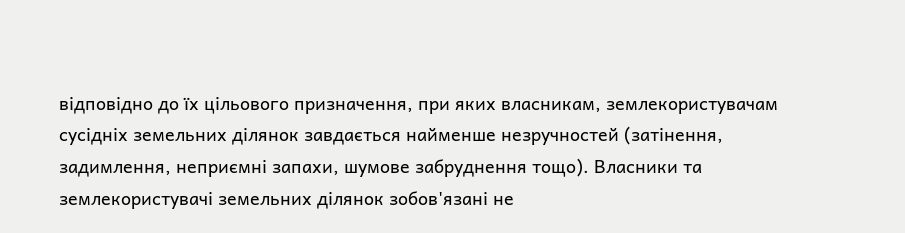відповідно до їх цільового призначення, при яких власникам, землекористувачам сусідніх земельних ділянок завдається найменше незручностей (затінення, задимлення, неприємні запахи, шумове забруднення тощо). Власники та землекористувачі земельних ділянок зобов'язані не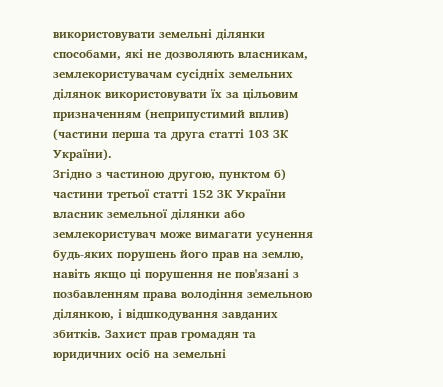використовувати земельні ділянки способами, які не дозволяють власникам, землекористувачам сусідніх земельних ділянок використовувати їх за цільовим призначенням (неприпустимий вплив) (частини перша та друга статті 103 ЗК України).
Згідно з частиною другою, пунктом б) частини третьої статті 152 ЗК України власник земельної ділянки або землекористувач може вимагати усунення будь-яких порушень його прав на землю, навіть якщо ці порушення не пов'язані з позбавленням права володіння земельною ділянкою, і відшкодування завданих збитків. Захист прав громадян та юридичних осіб на земельні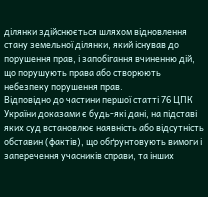ділянки здійснюється шляхом відновлення стану земельної ділянки, який існував до порушення прав, і запобігання вчиненню дій, що порушують права або створюють небезпеку порушення прав.
Відповідно до частини першої статті 76 ЦПК України доказами є будь-які дані, на підставі яких суд встановлює наявність або відсутність обставин (фактів), що обґрунтовують вимоги і заперечення учасників справи, та інших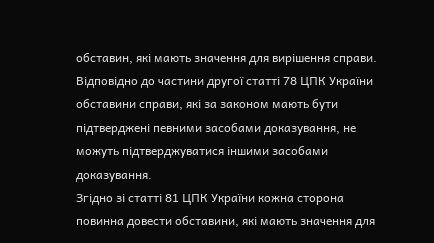обставин, які мають значення для вирішення справи.
Відповідно до частини другої статті 78 ЦПК України обставини справи, які за законом мають бути підтверджені певними засобами доказування, не можуть підтверджуватися іншими засобами доказування.
Згідно зі статті 81 ЦПК України кожна сторона повинна довести обставини, які мають значення для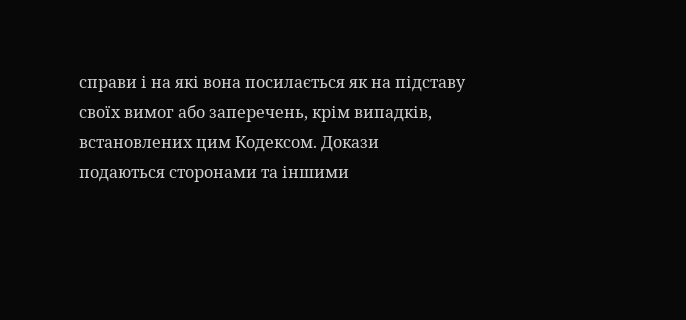справи і на які вона посилається як на підставу своїх вимог або заперечень, крім випадків, встановлених цим Кодексом. Докази подаються сторонами та іншими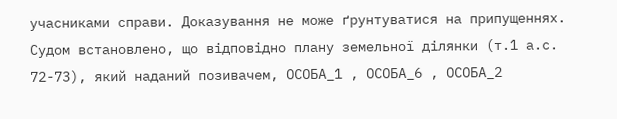учасниками справи. Доказування не може ґрунтуватися на припущеннях.
Судом встановлено, що відповідно плану земельної ділянки (т.1 а.с. 72-73), який наданий позивачем, ОСОБА_1 , ОСОБА_6 , ОСОБА_2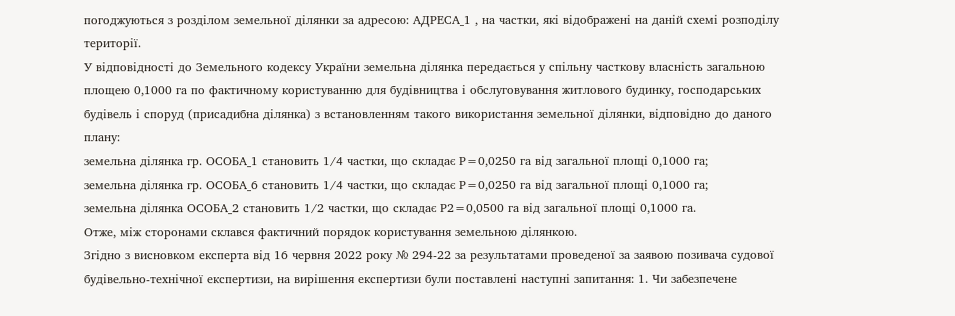погоджуються з розділом земельної ділянки за адресою: АДРЕСА_1 , на частки, які відображені на даній схемі розподілу території.
У відповідності до Земельного кодексу України земельна ділянка передається у спільну часткову власність загальною площею 0,1000 га по фактичному користуванню для будівництва і обслуговування житлового будинку, господарських будівель і споруд (присадибна ділянка) з встановленням такого використання земельної ділянки, відповідно до даного плану:
земельна ділянка гр. ОСОБА_1 становить 1/4 частки, що складає Р=0,0250 га від загальної площі 0,1000 га;
земельна ділянка гр. ОСОБА_6 становить 1/4 частки, що складає Р=0,0250 га від загальної площі 0,1000 га;
земельна ділянка ОСОБА_2 становить 1/2 частки, що складає Р2=0,0500 га від загальної площі 0,1000 га.
Отже, між сторонами склався фактичний порядок користування земельною ділянкою.
Згідно з висновком експерта від 16 червня 2022 року № 294-22 за результатами проведеної за заявою позивача судової будівельно-технічної експертизи, на вирішення експертизи були поставлені наступні запитання: 1. Чи забезпечене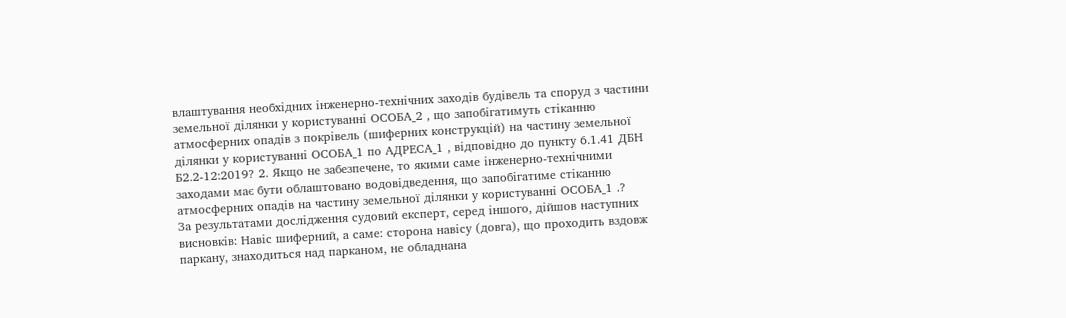влаштування необхідних інженерно-технічних заходів будівель та споруд з частини земельної ділянки у користуванні ОСОБА_2 , що запобігатимуть стіканню атмосферних опадів з покрівель (шиферних конструкцій) на частину земельної ділянки у користуванні ОСОБА_1 по АДРЕСА_1 , відповідно до пункту 6.1.41 ДБН Б2.2-12:2019? 2. Якщо не забезпечене, то якими саме інженерно-технічними заходами має бути облаштовано водовідведення, що запобігатиме стіканню атмосферних опадів на частину земельної ділянки у користуванні ОСОБА_1 .?
За результатами дослідження судовий експерт, серед іншого, дійшов наступних висновків: Навіс шиферний, а саме: сторона навісу (довга), що проходить вздовж паркану, знаходиться над парканом, не обладнана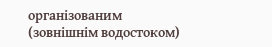організованим (зовнішнім водостоком)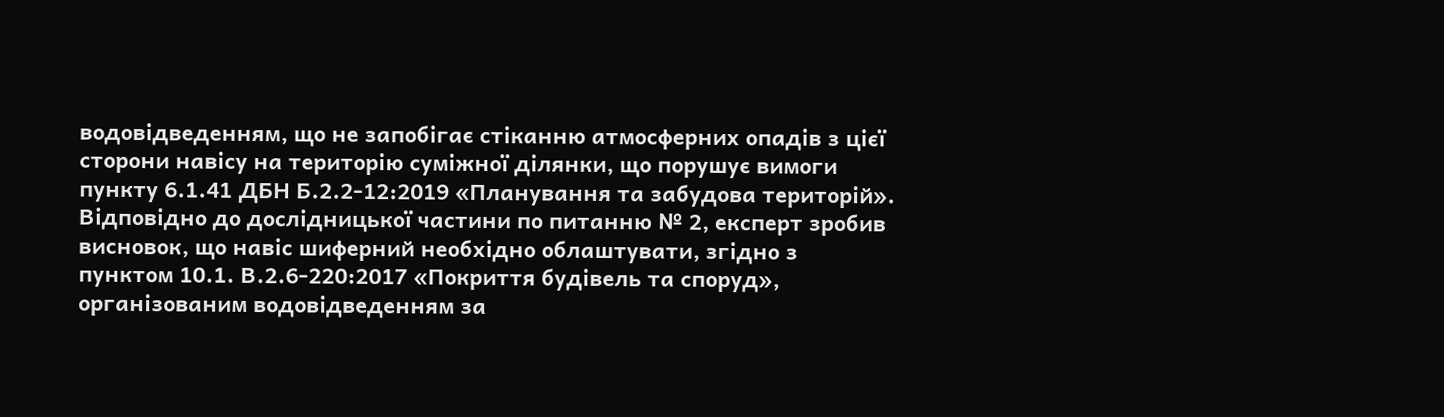водовідведенням, що не запобігає стіканню атмосферних опадів з цієї сторони навісу на територію суміжної ділянки, що порушує вимоги пункту 6.1.41 ДБН Б.2.2-12:2019 «Планування та забудова територій». Відповідно до дослідницької частини по питанню № 2, експерт зробив висновок, що навіс шиферний необхідно облаштувати, згідно з пунктом 10.1. В.2.6-220:2017 «Покриття будівель та споруд», організованим водовідведенням за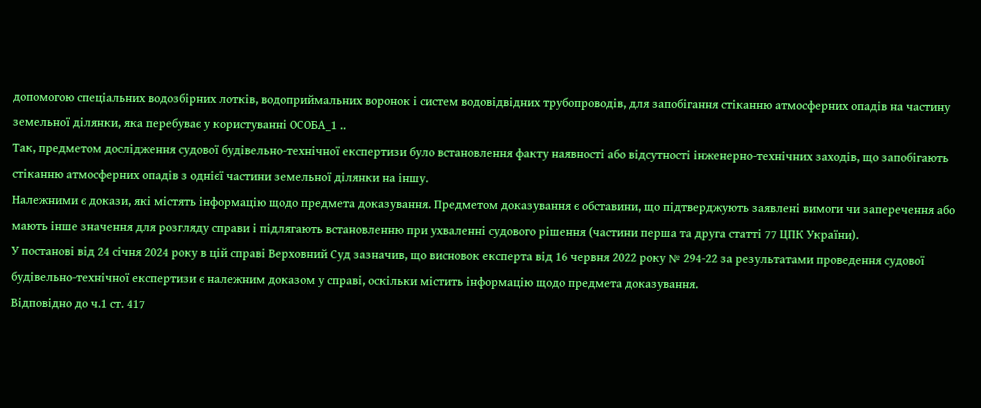допомогою спеціальних водозбірних лотків, водоприймальних воронок і систем водовідвідних трубопроводів, для запобігання стіканню атмосферних опадів на частину земельної ділянки, яка перебуває у користуванні ОСОБА_1 ..
Так, предметом дослідження судової будівельно-технічної експертизи було встановлення факту наявності або відсутності інженерно-технічних заходів, що запобігають стіканню атмосферних опадів з однієї частини земельної ділянки на іншу.
Належними є докази, які містять інформацію щодо предмета доказування. Предметом доказування є обставини, що підтверджують заявлені вимоги чи заперечення або мають інше значення для розгляду справи і підлягають встановленню при ухваленні судового рішення (частини перша та друга статті 77 ЦПК України).
У постанові від 24 січня 2024 року в цій справі Верховний Суд зазначив, що висновок експерта від 16 червня 2022 року № 294-22 за результатами проведення судової будівельно-технічної експертизи є належним доказом у справі, оскільки містить інформацію щодо предмета доказування.
Відповідно до ч.1 ст. 417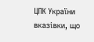ЦПК України вказівки, що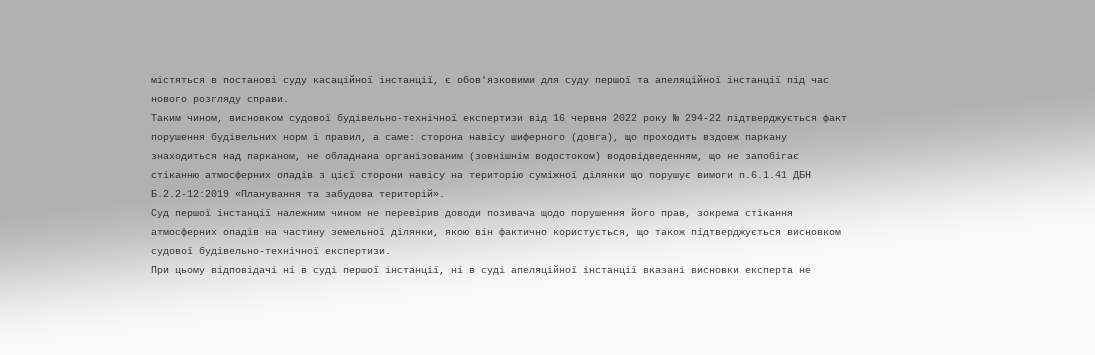містяться в постанові суду касаційної інстанції, є обов'язковими для суду першої та апеляційної інстанції під час нового розгляду справи.
Таким чином, висновком судової будівельно-технічної експертизи від 16 червня 2022 року № 294-22 підтверджується факт порушення будівельних норм і правил, а саме: сторона навісу шиферного (довга), що проходить вздовж паркану знаходиться над парканом, не обладнана організованим (зовнішнім водостоком) водовідведенням, що не запобігає стіканню атмосферних опадів з цієї сторони навісу на територію суміжної ділянки що порушує вимоги п.6.1.41 ДБН Б.2.2-12:2019 «Планування та забудова територій».
Суд першої інстанції належним чином не перевірив доводи позивача щодо порушення його прав, зокрема стікання атмосферних опадів на частину земельної ділянки, якою він фактично користується, що також підтверджується висновком судової будівельно-технічної експертизи.
При цьому відповідачі ні в суді першої інстанції, ні в суді апеляційної інстанції вказані висновки експерта не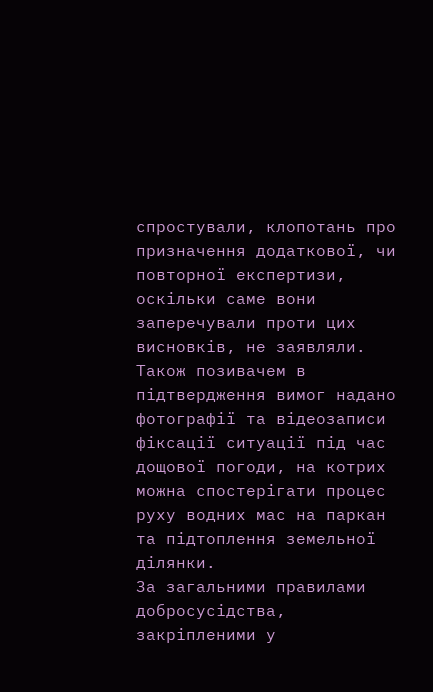спростували, клопотань про призначення додаткової, чи повторної експертизи, оскільки саме вони заперечували проти цих висновків, не заявляли.
Також позивачем в підтвердження вимог надано фотографії та відеозаписи фіксації ситуації під час дощової погоди, на котрих можна спостерігати процес руху водних мас на паркан та підтоплення земельної ділянки.
За загальними правилами добросусідства, закріпленими у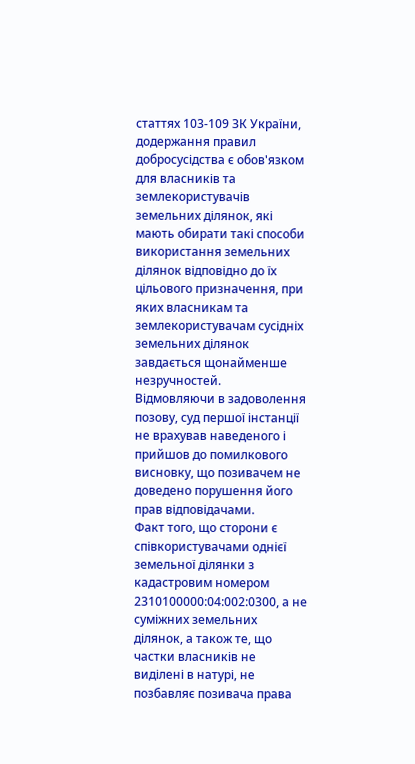статтях 103-109 ЗК України, додержання правил добросусідства є обов'язком для власників та землекористувачів земельних ділянок, які мають обирати такі способи використання земельних ділянок відповідно до їх цільового призначення, при яких власникам та землекористувачам сусідніх земельних ділянок завдається щонайменше незручностей.
Відмовляючи в задоволення позову, суд першої інстанції не врахував наведеного і прийшов до помилкового висновку, що позивачем не доведено порушення його прав відповідачами.
Факт того, що сторони є співкористувачами однієї земельної ділянки з кадастровим номером 2310100000:04:002:0300, а не суміжних земельних ділянок, а також те, що частки власників не виділені в натурі, не позбавляє позивача права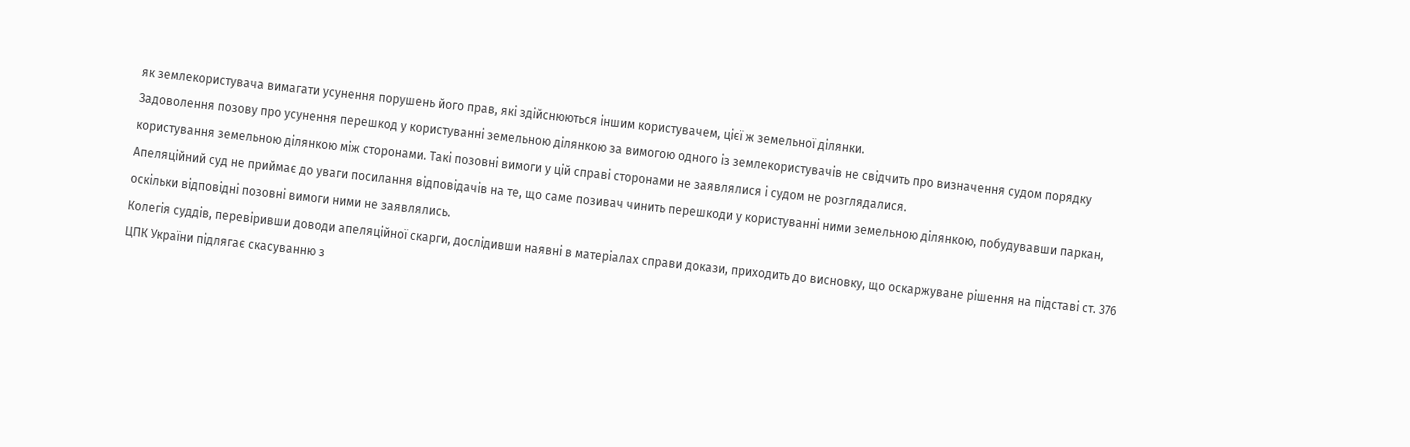як землекористувача вимагати усунення порушень його прав, які здійснюються іншим користувачем, цієї ж земельної ділянки.
Задоволення позову про усунення перешкод у користуванні земельною ділянкою за вимогою одного із землекористувачів не свідчить про визначення судом порядку користування земельною ділянкою між сторонами. Такі позовні вимоги у цій справі сторонами не заявлялися і судом не розглядалися.
Апеляційний суд не приймає до уваги посилання відповідачів на те, що саме позивач чинить перешкоди у користуванні ними земельною ділянкою, побудувавши паркан, оскільки відповідні позовні вимоги ними не заявлялись.
Колегія суддів, перевіривши доводи апеляційної скарги, дослідивши наявні в матеріалах справи докази, приходить до висновку, що оскаржуване рішення на підставі ст. 376 ЦПК України підлягає скасуванню з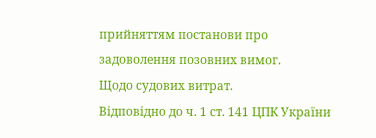прийняттям постанови про задоволення позовних вимог.
Щодо судових витрат.
Відповідно до ч. 1 ст. 141 ЦПК України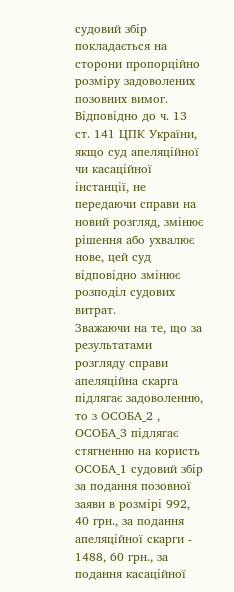судовий збір покладається на сторони пропорційно розміру задоволених позовних вимог.
Відповідно до ч. 13 ст. 141 ЦПК України, якщо суд апеляційної чи касаційної інстанції, не передаючи справи на новий розгляд, змінює рішення або ухвалює нове, цей суд відповідно змінює розподіл судових витрат.
Зважаючи на те, що за результатами розгляду справи апеляційна скарга підлягає задоволенню, то з ОСОБА_2 , ОСОБА_3 підлягає стягненню на користь ОСОБА_1 судовий збір за подання позовної заяви в розмірі 992, 40 грн., за подання апеляційної скарги - 1488, 60 грн., за подання касаційної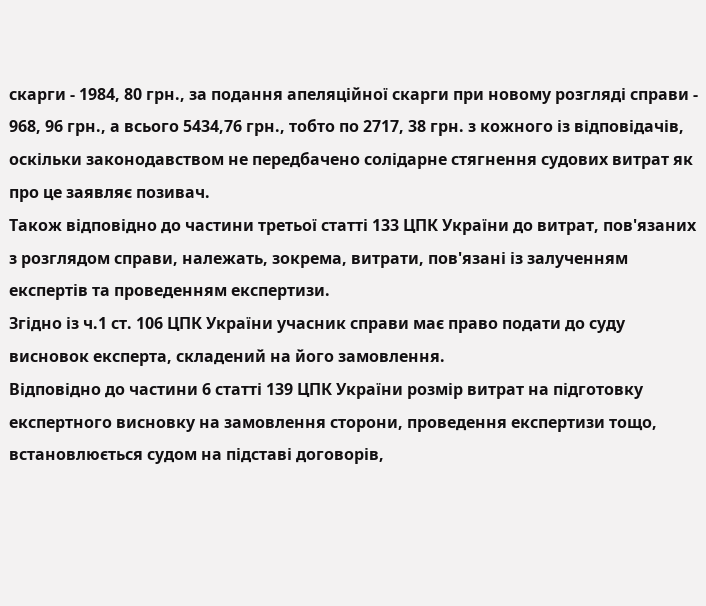скарги - 1984, 80 грн., за подання апеляційної скарги при новому розгляді справи - 968, 96 грн., а всього 5434,76 грн., тобто по 2717, 38 грн. з кожного із відповідачів, оскільки законодавством не передбачено солідарне стягнення судових витрат як про це заявляє позивач.
Також відповідно до частини третьої статті 133 ЦПК України до витрат, пов'язаних з розглядом справи, належать, зокрема, витрати, пов'язані із залученням експертів та проведенням експертизи.
Згідно із ч.1 ст. 106 ЦПК України учасник справи має право подати до суду висновок експерта, складений на його замовлення.
Відповідно до частини 6 статті 139 ЦПК України розмір витрат на підготовку експертного висновку на замовлення сторони, проведення експертизи тощо, встановлюється судом на підставі договорів,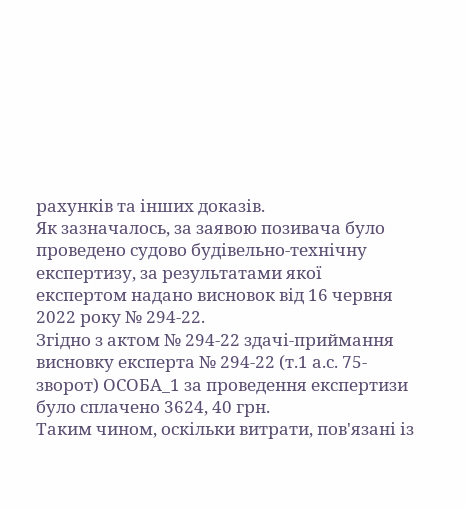рахунків та інших доказів.
Як зазначалось, за заявою позивача було проведено судово будівельно-технічну експертизу, за результатами якої експертом надано висновок від 16 червня 2022 року № 294-22.
Згідно з актом № 294-22 здачі-приймання висновку експерта № 294-22 (т.1 а.с. 75-зворот) ОСОБА_1 за проведення експертизи було сплачено 3624, 40 грн.
Таким чином, оскільки витрати, пов'язані із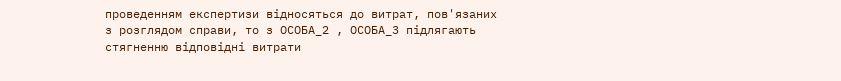проведенням експертизи відносяться до витрат, пов'язаних з розглядом справи, то з ОСОБА_2 , ОСОБА_3 підлягають стягненню відповідні витрати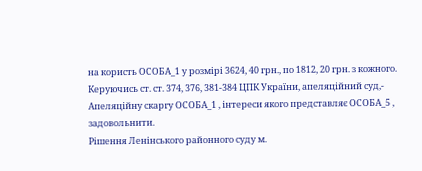на користь ОСОБА_1 у розмірі 3624, 40 грн., по 1812, 20 грн. з кожного.
Керуючись ст. ст. 374, 376, 381-384 ЦПК України, апеляційний суд,-
Апеляційну скаргу ОСОБА_1 , інтереси якого представляє ОСОБА_5 , задовольнити.
Рішення Ленінського районного суду м.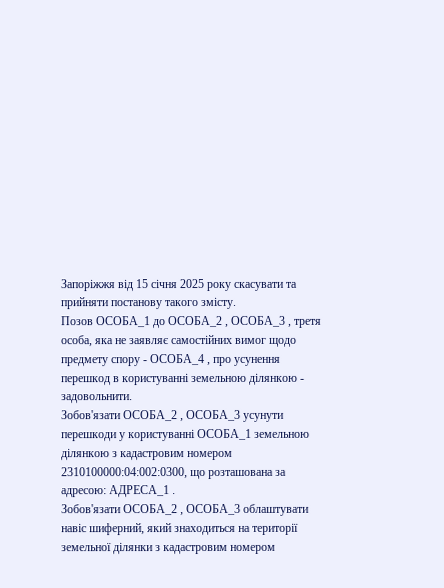Запоріжжя від 15 січня 2025 року скасувати та прийняти постанову такого змісту.
Позов ОСОБА_1 до ОСОБА_2 , ОСОБА_3 , третя особа, яка не заявляє самостійних вимог щодо предмету спору - ОСОБА_4 , про усунення перешкод в користуванні земельною ділянкою - задовольнити.
Зобов'язати ОСОБА_2 , ОСОБА_3 усунути перешкоди у користуванні ОСОБА_1 земельною ділянкою з кадастровим номером 2310100000:04:002:0300, що розташована за адресою: АДРЕСА_1 .
Зобов'язати ОСОБА_2 , ОСОБА_3 облаштувати навіс шиферний, який знаходиться на території земельної ділянки з кадастровим номером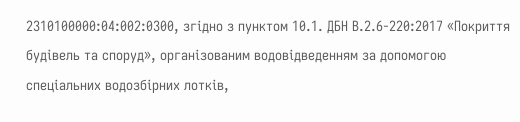2310100000:04:002:0300, згідно з пунктом 10.1. ДБН В.2.6-220:2017 «Покриття будівель та споруд», організованим водовідведенням за допомогою спеціальних водозбірних лотків,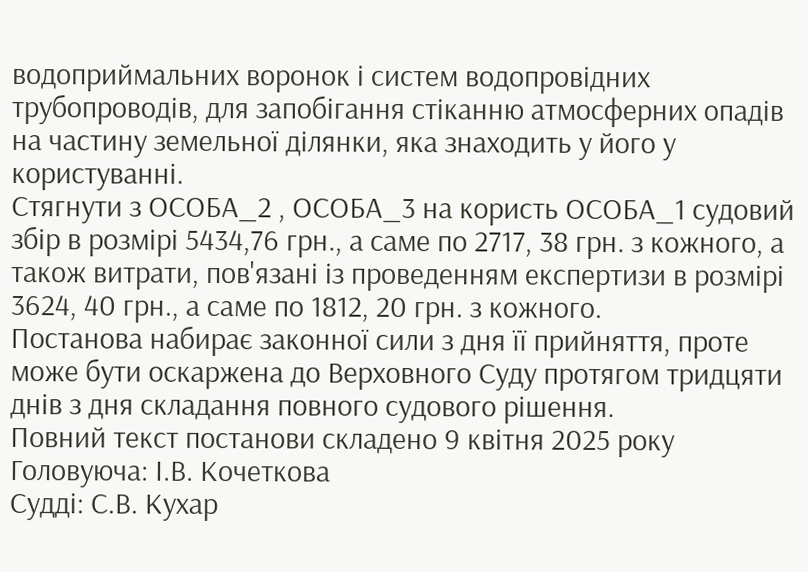водоприймальних воронок і систем водопровідних трубопроводів, для запобігання стіканню атмосферних опадів на частину земельної ділянки, яка знаходить у його у користуванні.
Стягнути з ОСОБА_2 , ОСОБА_3 на користь ОСОБА_1 судовий збір в розмірі 5434,76 грн., а саме по 2717, 38 грн. з кожного, а також витрати, пов'язані із проведенням експертизи в розмірі 3624, 40 грн., а саме по 1812, 20 грн. з кожного.
Постанова набирає законної сили з дня її прийняття, проте може бути оскаржена до Верховного Суду протягом тридцяти днів з дня складання повного судового рішення.
Повний текст постанови складено 9 квітня 2025 року
Головуюча: І.В. Кочеткова
Судді: С.В. Кухар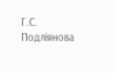Г.С. Подліянова